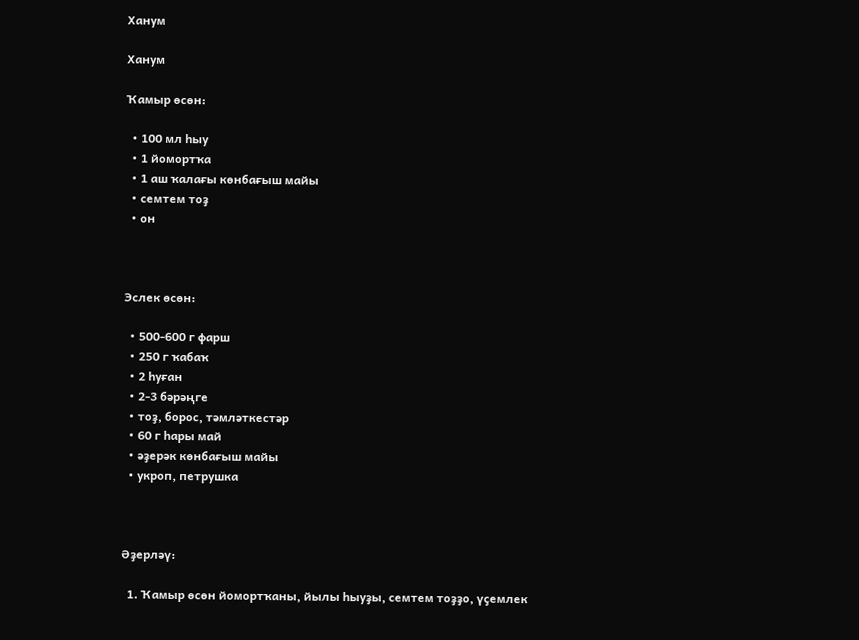Ханум

Ханум

Ҡамыр өсөн:

  • 100 мл һыу
  • 1 йомортҡа
  • 1 аш ҡалағы көнбағыш майы
  • семтем тоҙ
  • он



Эслек өсөн:

  • 500-600 г фарш
  • 250 г ҡабаҡ
  • 2 һуған
  • 2-3 бәрәңге
  • тоҙ, борос, тәмләткестәр
  • 60 г һары май
  • әҙерәк көнбағыш майы
  • укроп, петрушка



Әҙерләү:

  1. Ҡамыр өсөн йомортҡаны, йылы һыуҙы, семтем тоҙҙо, үҫемлек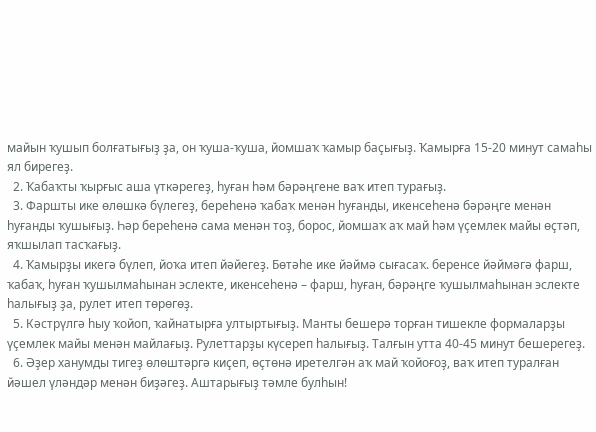майын ҡушып болғатығыҙ ҙа, он ҡуша-ҡуша, йомшаҡ ҡамыр баҫығыҙ. Ҡамырға 15-20 минут самаһы ял бирегеҙ.
  2. Ҡабаҡты ҡырғыс аша үткәрегеҙ, һуған һәм бәрәңгене ваҡ итеп турағыҙ.
  3. Фаршты ике өлөшкә бүлегеҙ, береһенә ҡабаҡ менән һуғанды, икенсеһенә бәрәңге менән һуғанды ҡушығыҙ. Һәр береһенә сама менән тоҙ, борос, йомшаҡ аҡ май һәм үҫемлек майы өҫтәп, яҡшылап тасҡағыҙ.
  4. Ҡамырҙы икегә бүлеп, йоҡа итеп йәйегеҙ. Бөтәһе ике йәймә сығасаҡ. беренсе йәймәгә фарш, ҡабаҡ, һуған ҡушылмаһынан эслекте, икенсеһенә – фарш, һуған, бәрәңге ҡушылмаһынан эслекте һалығыҙ ҙа, рулет итеп төрөгөҙ.
  5. Кәстрүлгә һыу ҡойоп, ҡайнатырға ултыртығыҙ. Манты бешерә торған тишекле формаларҙы үҫемлек майы менән майлағыҙ. Рулеттарҙы күсереп һалығыҙ. Талғын утта 40-45 минут бешерегеҙ.
  6. Әҙер ханумды тигеҙ өлөштәргә киҫеп, өҫтөнә иретелгән аҡ май ҡойоғоҙ, ваҡ итеп туралған йәшел үләндәр менән биҙәгеҙ. Аштарығыҙ тәмле булһын!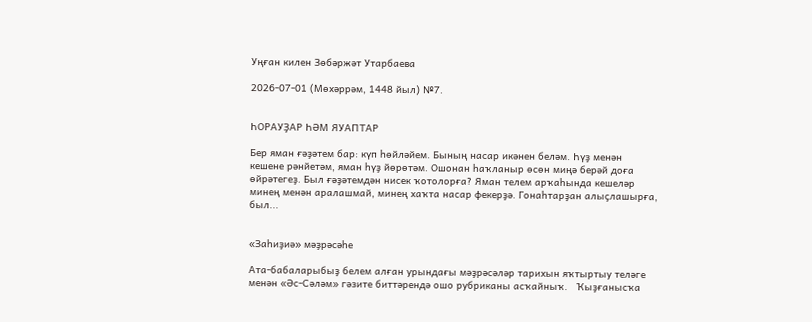Уңған килен Зөбәржәт Утарбаева

2026-07-01 (Мөхәррәм, 1448 йыл) №7.


ҺОРАУҘАР ҺӘМ ЯУАПТАР

Бер яман ғәҙәтем бар: күп һөйләйем. Бының насар икәнен беләм. Һүҙ менән кешене рәнйетәм, яман һүҙ йөрөтәм. Ошонан һаҡланыр өсөн миңә берәй доға өйрәтегеҙ. Был ғәҙәтемдән нисек ҡотолорға? Яман телем арҡаһында кешеләр минең менән аралашмай, минең хаҡта насар фекерҙә. Гонаһтарҙан алыҫлашырға, был...


«Заһиҙиә» мәҙрәсәһе

Ата-бабаларыбыҙ белем алған урындағы мәҙрәсәләр тарихын яҡтыртыу теләге менән «Әс-Сәләм» гәзите биттәрендә ошо рубриканы асҡайныҡ.   Ҡыҙғанысҡа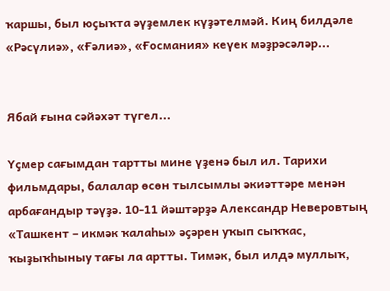ҡаршы, был юҫыҡта әүҙемлек күҙәтелмәй. Киң билдәле «Рәсүлиә», «Ғәлиә», «Ғосмания» кеүек мәҙрәсәләр...


Ябай ғына сәйәхәт түгел...

Үҫмер сағымдан тартты мине үҙенә был ил. Тарихи фильмдары, балалар өсөн тылсымлы әкиәттәре менән арбағандыр тәүҙә. 10-11 йәштәрҙә Александр Неверовтың «Ташкент – икмәк ҡалаһы» әҫәрен уҡып сыҡҡас, ҡыҙыҡһыныу тағы ла артты. Тимәк, был илдә муллыҡ,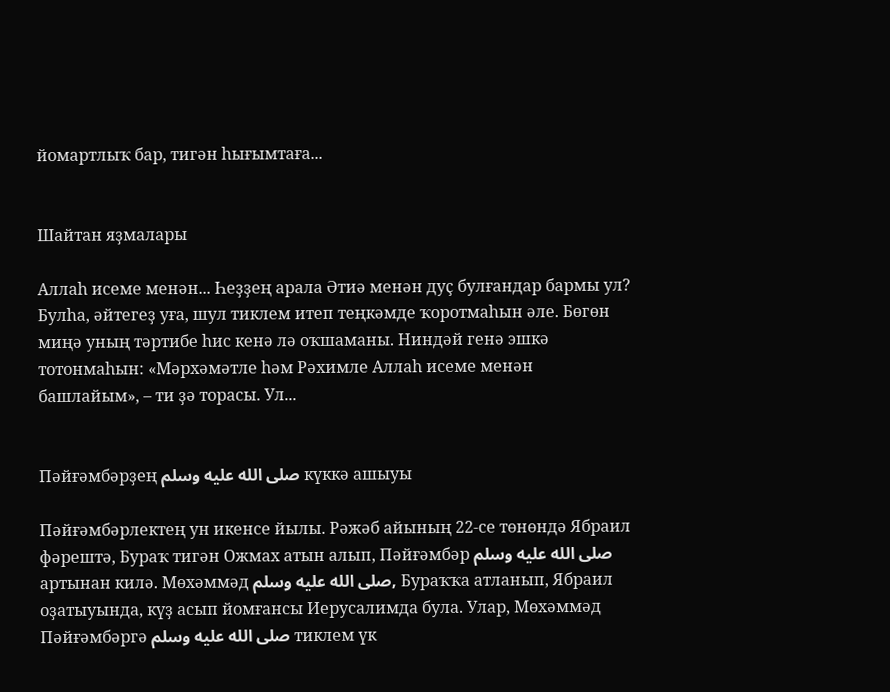йомартлыҡ бар, тигән һығымтаға...


Шайтан яҙмалары

Аллаһ исеме менән... Һеҙҙең арала Әтиә менән дуҫ булғандар бармы ул? Булһа, әйтегеҙ уға, шул тиклем итеп теңкәмде ҡоротмаһын әле. Бөгөн миңә уның тәртибе һис кенә лә оҡшаманы. Ниндәй генә эшкә тотонмаһын: «Мәрхәмәтле һәм Рәхимле Аллаһ исеме менән башлайым», – ти ҙә торасы. Ул...


Пәйғәмбәрҙең صلى الله عليه وسلم күккә ашыуы

Пәйғәмбәрлектең ун икенсе йылы. Рәжәб айының 22-се төнөндә Ябраил фәрештә, Бураҡ тигән Ожмах атын алып, Пәйғәмбәр صلى الله عليه وسلم артынан килә. Мөхәммәд صلى الله عليه وسلم, Бураҡҡа атланып, Ябраил оҙатыуында, күҙ асып йомғансы Иерусалимда була. Улар, Мөхәммәд Пәйғәмбәргә صلى الله عليه وسلم тиклем үк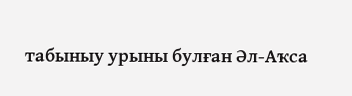табыныу урыны булған Әл-Аҡса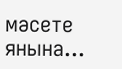мәсете янына...